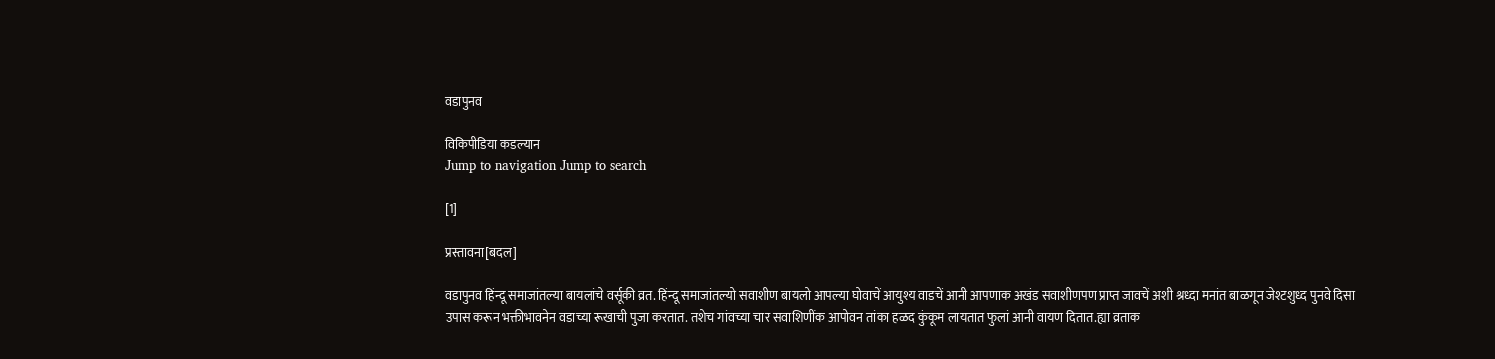वडापुनव

विकिपीडिया कडल्यान
Jump to navigation Jump to search

[1]

प्रस्तावना[बदल]

वडापुनव हिंन्दू समाजांतल्या बायलांचे वर्सूकी व्रत. हिंन्दू समाजांतल्यो सवाशीण बायलो आपल्या घोवाचें आयुश्य वाडचें आनी आपणाक अखंड सवाशीणपण प्राप्त जावचें अशी श्रध्दा मनांत बाळगून जेश्टशुध्द पुनवे दिसा उपास करून भक्तीभावनेन वडाच्या रूखाची पुजा करतात. तशेच गांवच्या चार सवाशिणींक आपोवन तांका हळद कुंकूम लायतात फुलां आनी वायण दितात.ह्या व्रताक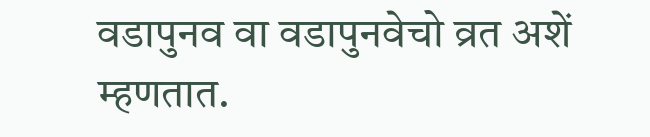वडापुनव वा वडापुनवेचो व्रत अशें म्हणतात.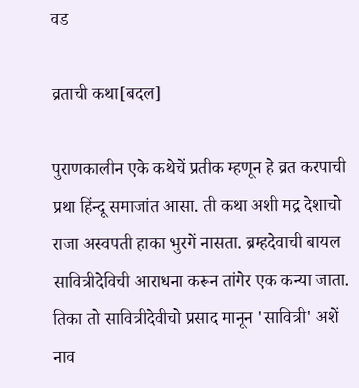वड

व्रताची कथा[बदल]

पुराणकालीन एके कथेचें प्रतीक म्हणून हे व्रत करपाची प्रथा हिंन्दू समाजांत आसा. ती कथा अशी मद्र देशाचो राजा अस्वपती हाका भुरगें नासता. ब्रम्हदेवाची बायल सावित्रीदेविची आराधना करून तांगेर एक कन्या जाता. तिका तो सावित्रीदेवीचो प्रसाद मानून 'सावित्री' अशें नाव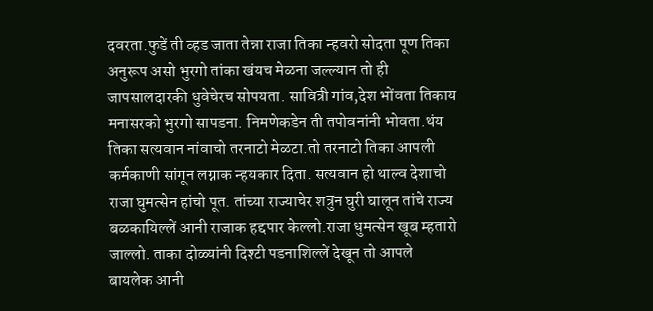दवरता.फुडें ती व्हड जाता तेन्ना राजा तिका न्हवरो सोदता पूण तिका अनुरूप असो भुरगो तांका खंयच मेळना जल्ल्यान तो ही जापसालदारकी धुवेचेरच सोपयता. सावित्री गांव,देश भोंवता तिकाय मनासरको भुरगो सापडना. निमणेकडेन ती तपोवनांनी भोवता.थंय तिका सत्यवान नांवाचो तरनाटो मेळटा.तो तरनाटो तिका आपली कर्मकाणी सांगून लग्नाक न्हयकार दिता. सत्यवान हो थाल्व देशाचो राजा घुमत्सेन हांचो पूत. तांच्या राज्याचेर शत्रुन घुरी घालून तांचे राज्य बळकायिल्लें आनी राजाक हद्दपार केल्लो.राजा धुमत्सेन खूब म्हतारो जाल्लो. ताका दोळ्यांनी दिश्टी पडनाशिल्लें देखून तो आपले बायलेक आनी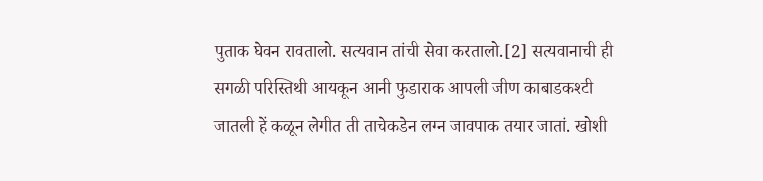पुताक घेवन रावतालो. सत्यवान तांची सेवा करतालो.[2] सत्यवानाची ही सगळी परिस्तिथी आयकून आनी फुडाराक आपली जीण काबाडकश्टी जातली हें कळून लेगीत ती ताचेकडेन लग्न जावपाक तयार जातां. खोशी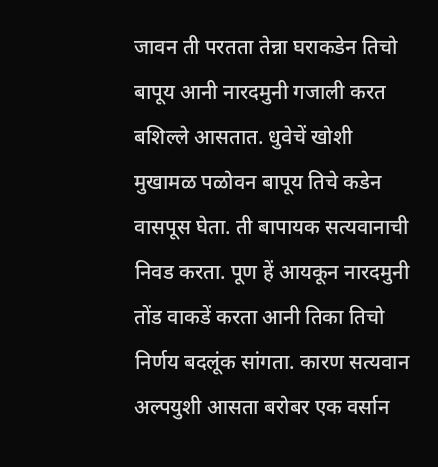जावन ती परतता तेन्ना घराकडेन तिचो बापूय आनी नारदमुनी गजाली करत बशिल्ले आसतात. धुवेचें खोशी मुखामळ पळोवन बापूय तिचे कडेन वासपूस घेता. ती बापायक सत्यवानाची निवड करता. पूण हें आयकून नारदमुनी तोंड वाकडें करता आनी तिका तिचो निर्णय बदलूंक सांगता. कारण सत्यवान अल्पयुशी आसता बरोबर एक वर्सान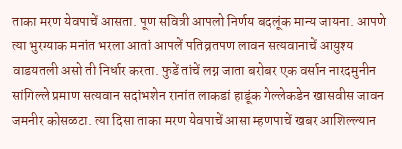ताका मरण येवपाचें आसता. पूण सवित्री आपलो निर्णय बदलूंक मान्य जायना. आपणे त्या भुरग्याक मनांत भरला आतां आपलें पतिव्रतपण लावन सत्यवानाचें आयुश्य वाडयतली असो ती निर्धार करता. फुडें तांचें लग्न जाता बरोबर एक वर्सान नारदमुनीन सांगिल्ले प्रमाण सत्यवान सदांभशेन रानांत लाकडां हाडूंक गेल्लेकडेन खासवीस जावन जमनीर कोसळटा. त्या दिसा ताका मरण येवपाचें आसा म्हणपाचें खबर आशिल्ल्यान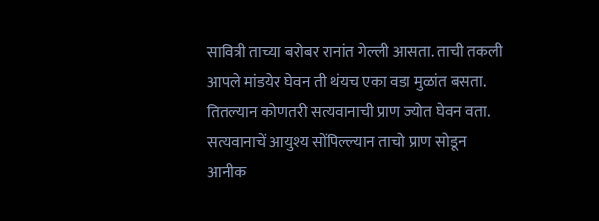सावित्री ताच्या बरोबर रानांत गेल्ली आसता. ताची तकली आपले मांडयेर घेवन ती थंयच एका वडा मुळांत बसता. तितल्यान कोणतरी सत्यवानाची प्राण ज्योत घेवन वता. सत्यवानाचें आयुश्य सोंपिल्ल्यान ताचो प्राण सोडून आनीक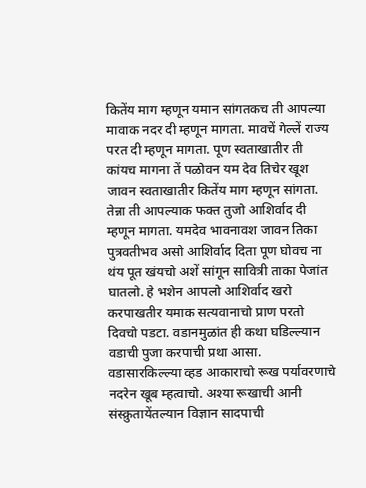कितेंय माग म्हणून यमान सांगतकच ती आपल्या मावाक नदर दी म्हणून मागता. मावचें गेल्लें राज्य परत दी म्हणून मागता. पूण स्वताखातीर ती कांयच मागना तें पळोवन यम देव तिचेर खूश जावन स्वताखातीर कितेंय माग म्हणून सांगता. तेन्ना ती आपल्याक फक्त तुजो आशिर्वाद दी म्हणून मागता. यमदेव भावनावश जावन तिका पुत्रवतीभव असो आशिर्वाद दिता पूण घोवच ना थंय पूत खंयचो अशें सांगून सावित्री ताका पेजांत घातलो. हे भशेन आपलो आशिर्वाद खरो करपाखतीर यमाक सत्यवानाचो प्राण परतो दिवचो पडटा. वडानमुळांत ही कथा घडिल्ल्यान वडाची पुजा करपाची प्रथा आसा. वडासारकिल्ल्या व्हड आकाराचो रूख पर्यावरणाचे नदरेन खूब म्हत्वाचो. अश्या रूखाची आनी संस्क्रुतायेंतल्यान विज्ञान सादपाची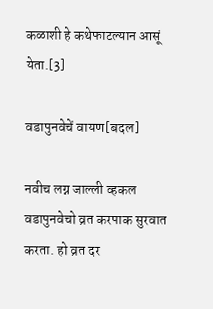कळाशी हे कथेफाटल्यान आसूं येता.[3]

वडापुनवेचें वायण[बदल]

नवीच लग्न जाल्ली व्हकल वडापुनवेचो व्रत करपाक सुरवात करता. हो व्रत दर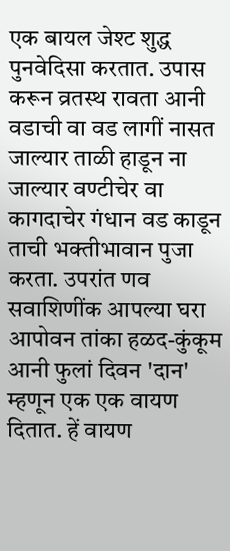एक बायल जेश्ट शुद्ध पुनवेदिसा करतात. उपास करून व्रतस्थ रावता आनी वडाची वा वड लागीं नासत जाल्यार ताळी हाडून ना जाल्यार वण्टीचेर वा कागदाचेर गंधान वड काडून ताची भक्तीभावान पुजा करता. उपरांत णव सवाशिणींक आपल्या घरा आपोवन तांका हळद-कुंकूम आनी फुलां दिवन 'दान' म्हणून एक एक वायण दितात. हें वायण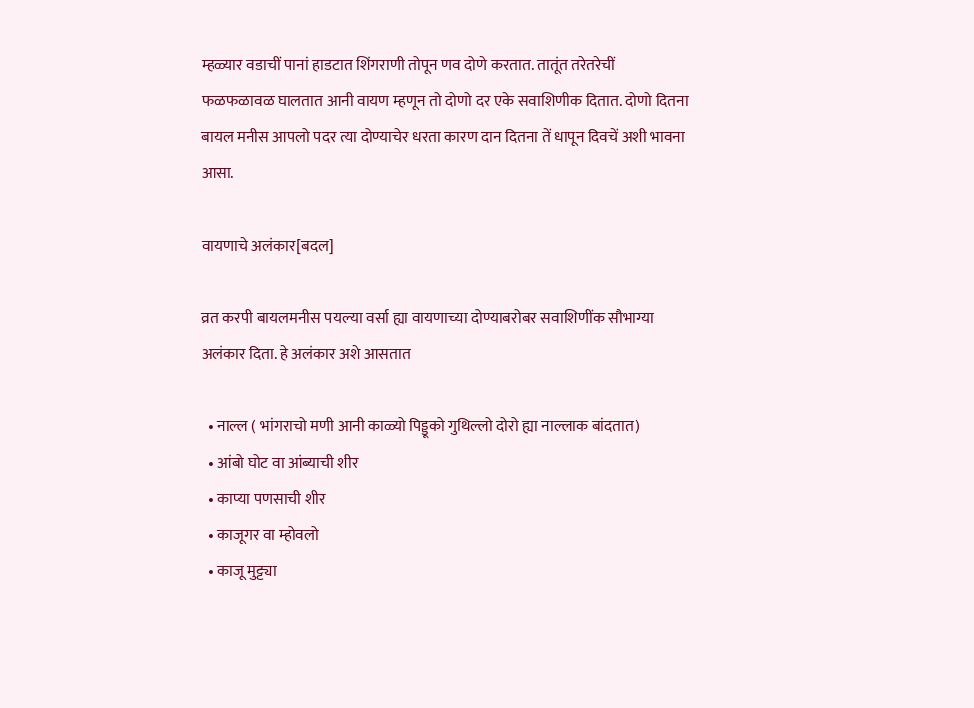म्हळ्यार वडाचीं पानां हाडटात शिंगराणी तोपून णव दोणे करतात. तातूंत तरेतरेचीं फळफळावळ घालतात आनी वायण म्हणून तो दोणो दर एके सवाशिणीक दितात. दोणो दितना बायल मनीस आपलो पदर त्या दोण्याचेर धरता कारण दान दितना तें धापून दिवचें अशी भावना आसा.

वायणाचे अलंकार[बदल]

व्रत करपी बायलमनीस पयल्या वर्सा ह्या वायणाच्या दोण्याबरोबर सवाशिणींक सौभाग्या अलंकार दिता. हे अलंकार अशे आसतात

  • नाल्ल ( भांगराचो मणी आनी काळ्यो पिड्डूको गुथिल्लो दोरो ह्या नाल्लाक बांदतात)
  • आंबो घोट वा आंब्याची शीर
  • काप्या पणसाची शीर
  • काजूगर वा म्होवलो
  • काजू मुट्ट्या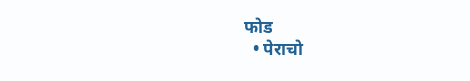फोड
  • पेराचो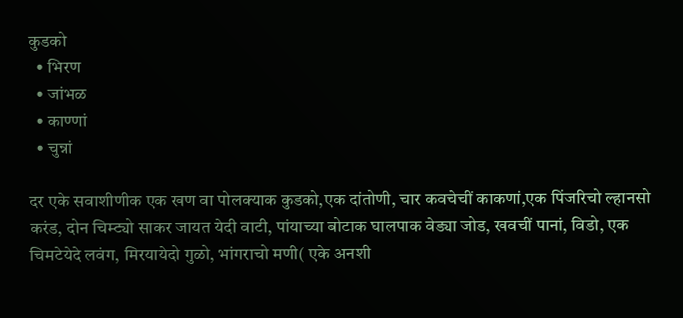कुडको
  • भिरण
  • जांभळ
  • काण्णां
  • चुन्नां

दर एके सवाशीणीक एक खण वा पोलक्याक कुडको,एक दांतोणी, चार कवचेचीं काकणां,एक पिंजरिचो ल्हानसो करंड, दोन चिम्ट्यो साकर जायत येदी वाटी, पांयाच्या बोटाक घालपाक वेड्या जोड, खवचीं पानां, विडो, एक चिमटेयेदे लवंग, मिरयायेदो गुळो, भांगराचो मणी( एके अनशी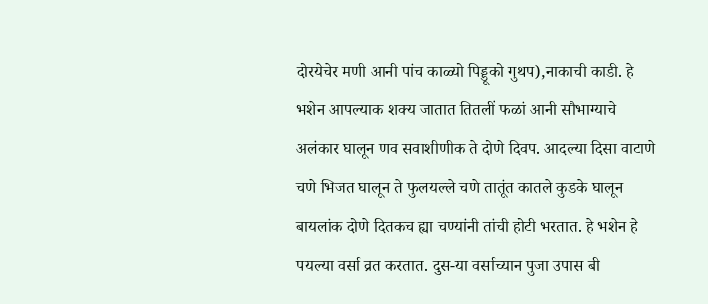दोरयेचेर मणी आनी पांच काळ्यो पिड्डूको गुथप),नाकाची काडी. हे भशेन आपल्याक शक्य जातात तितलीं फळां आनी सौभाग्याचे अलंकार घालून णव सवाशीणीक ते दोणे दिवप. आदल्या दिसा वाटाणे चणे भिजत घालून ते फुलयल्ले चणे तातूंत कातले कुडके घालून बायलांक दोणे दितकच ह्या चण्यांनी तांची होटी भरतात. हे भशेन हे पयल्या वर्सा व्रत करतात. दुस-या वर्साच्यान पुजा उपास बी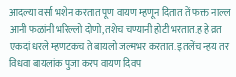आदल्या वर्सा भशेन करतात पूण वायण म्हणून दितात तें फक्त नाल्ल आनी फळांनी भरिल्लो दोणो,तशेच चण्यानी होटी भरतात.ह हे व्रत एकदां धरले म्हणटकच ते बायलो जल्मभर करतात. इतलेंच न्हय तर विधवा बायलांक पुजा करप वायण दिवप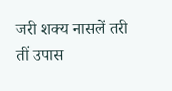जरी शक्य नासलें तरी तीं उपास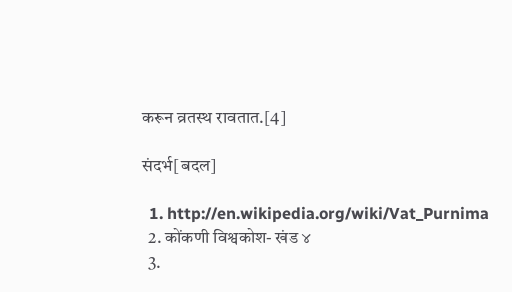करून व्रतस्थ रावतात.[4]

संदर्भ[बदल]

  1. http://en.wikipedia.org/wiki/Vat_Purnima
  2. कोंकणी विश्वकोश- खंड ४
  3.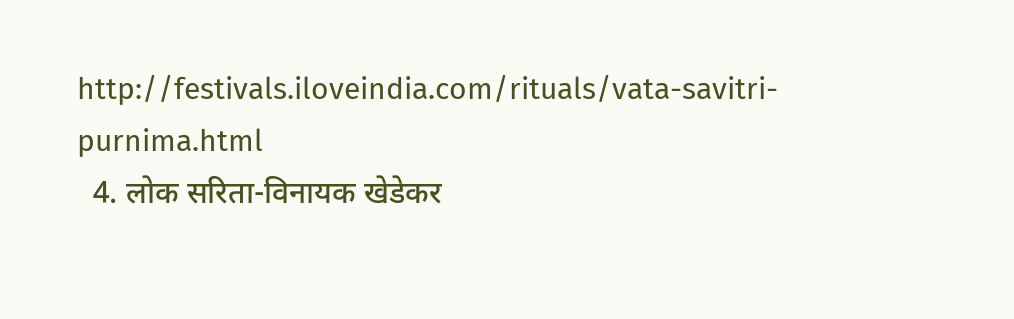http://festivals.iloveindia.com/rituals/vata-savitri-purnima.html
  4. लोक सरिता-विनायक खेडेकर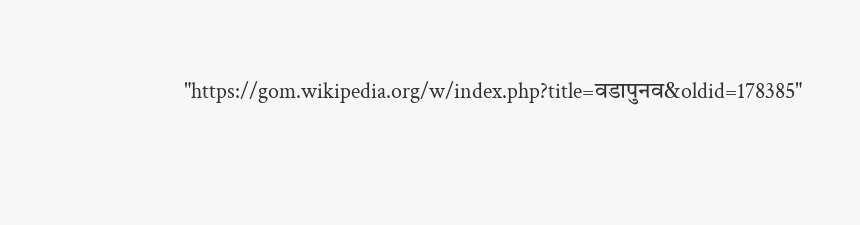"https://gom.wikipedia.org/w/index.php?title=वडापुनव&oldid=178385"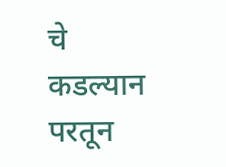चे कडल्यान परतून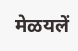मेळयलें